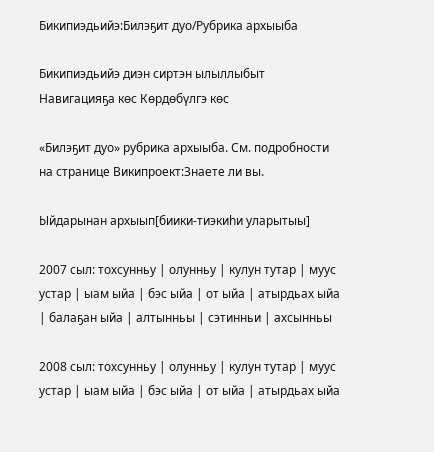Бикипиэдьийэ:Билэҕит дуо/Рубрика архыыба

Бикипиэдьийэ диэн сиртэн ылыллыбыт
Навигацияҕа көс Көрдөбүлгэ көс

«Билэҕит дуо» рубрика архыыба. См. подробности на странице Википроект:Знаете ли вы.

Ыйдарынан архыып[биики-тиэкиһи уларытыы]

2007 сыл: тохсунньу | олунньу | кулун тутар | муус устар | ыам ыйа | бэс ыйа | от ыйа | атырдьах ыйа | балаҕан ыйа | алтынньы | сэтинньи | ахсынньы

2008 сыл: тохсунньу | олунньу | кулун тутар | муус устар | ыам ыйа | бэс ыйа | от ыйа | атырдьах ыйа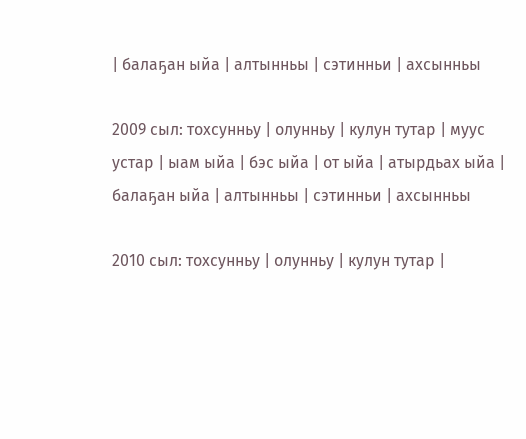| балаҕан ыйа | алтынньы | сэтинньи | ахсынньы

2009 сыл: тохсунньу | олунньу | кулун тутар | муус устар | ыам ыйа | бэс ыйа | от ыйа | атырдьах ыйа | балаҕан ыйа | алтынньы | сэтинньи | ахсынньы

2010 сыл: тохсунньу | олунньу | кулун тутар |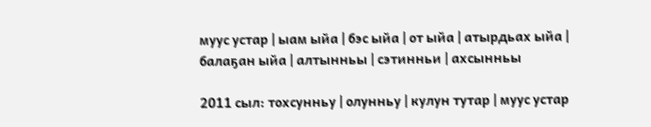муус устар | ыам ыйа | бэс ыйа | от ыйа | атырдьах ыйа | балаҕан ыйа | алтынньы | сэтинньи | ахсынньы

2011 сыл: тохсунньу | олунньу | кулун тутар | муус устар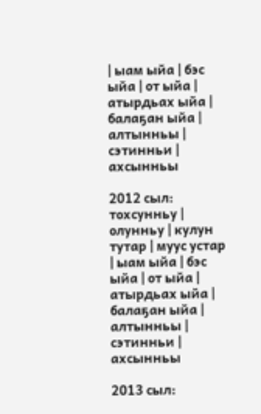| ыам ыйа | бэс ыйа | от ыйа | атырдьах ыйа | балаҕан ыйа | алтынньы | сэтинньи | ахсынньы

2012 сыл: тохсунньу | олунньу | кулун тутар | муус устар | ыам ыйа | бэс ыйа | от ыйа | атырдьах ыйа | балаҕан ыйа | алтынньы | сэтинньи | ахсынньы

2013 сыл: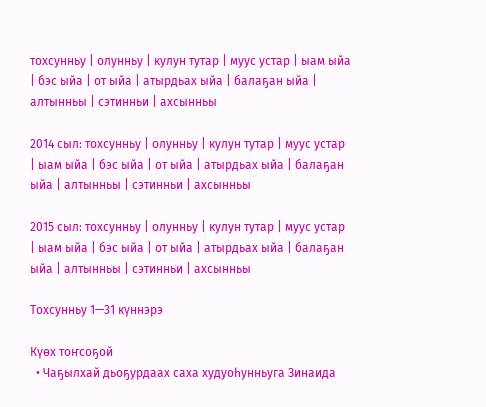тохсунньу | олунньу | кулун тутар | муус устар | ыам ыйа | бэс ыйа | от ыйа | атырдьах ыйа | балаҕан ыйа | алтынньы | сэтинньи | ахсынньы

2014 сыл: тохсунньу | олунньу | кулун тутар | муус устар | ыам ыйа | бэс ыйа | от ыйа | атырдьах ыйа | балаҕан ыйа | алтынньы | сэтинньи | ахсынньы

2015 сыл: тохсунньу | олунньу | кулун тутар | муус устар | ыам ыйа | бэс ыйа | от ыйа | атырдьах ыйа | балаҕан ыйа | алтынньы | сэтинньи | ахсынньы

Тохсунньу 1—31 күннэрэ

Күөх тоҥсоҕой
  • Чаҕылхай дьоҕурдаах саха худуоһунньуга Зинаида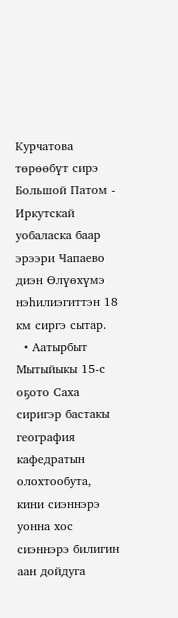Курчатова төрөөбүт сирэ Большой Патом - Иркутскай уобаласка баар эрээри Чапаево диэн Өлүөхүмэ нэһилиэгиттэн 18 км сиргэ сытар.
  • Аатырбыт Мытыйыкы 15-с оҕото Саха сиригэр бастакы география кафедратын олохтообута, кини сиэннэрэ уонна хос сиэннэрэ билигин аан дойдуга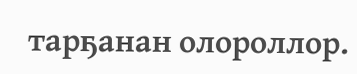тарҕанан олороллор.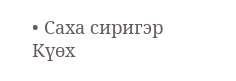• Саха сиригэр Күөх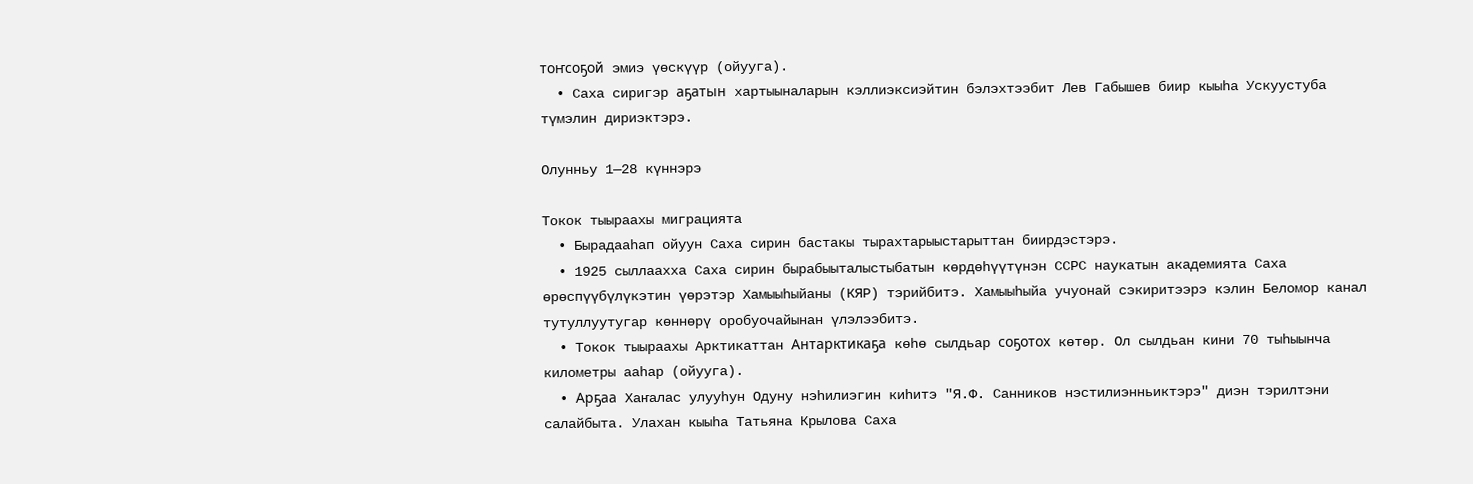тоҥсоҕой эмиэ үөскүүр (ойууга).
  • Саха сиригэр аҕатын хартыыналарын кэллиэксиэйтин бэлэхтээбит Лев Габышев биир кыыһа Ускуустуба түмэлин дириэктэрэ.

Олунньу 1—28 күннэрэ

Токок тыыраахы миграцията
  • Бырадааһап ойуун Саха сирин бастакы тырахтарыыстарыттан биирдэстэрэ.
  • 1925 сыллаахха Саха сирин бырабыыталыстыбатын көрдөһүүтүнэн ССРС наукатын академията Саха өрөспүүбүлүкэтин үөрэтэр Хамыыһыйаны (КЯР) тэрийбитэ. Хамыыһыйа учуонай сэкиритээрэ кэлин Беломор канал тутуллуутугар көннөрү оробуочайынан үлэлээбитэ.
  • Токок тыыраахы Арктикаттан Антарктикаҕа көһө сылдьар соҕотох көтөр. Ол сылдьан кини 70 тыһыынча километры ааһар (ойууга).
  • Арҕаа Хаҥалас улууһун Одуну нэһилиэгин киһитэ "Я.Ф. Санников нэстилиэнньиктэрэ" диэн тэрилтэни салайбыта. Улахан кыыһа Татьяна Крылова Саха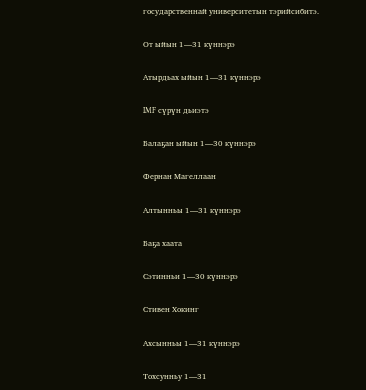государственнай университетын тэрийсибитэ.

От ыйын 1—31 күннэрэ

Атырдьах ыйын 1—31 күннэрэ

IMF сүрүн дьиэтэ

Балаҕан ыйын 1—30 күннэрэ

Фернан Магеллаан

Алтынньы 1—31 күннэрэ

Баҕа хаата

Сэтинньи 1—30 күннэрэ

Стивен Хокинг

Ахсынньы 1—31 күннэрэ

Тохсунньу 1—31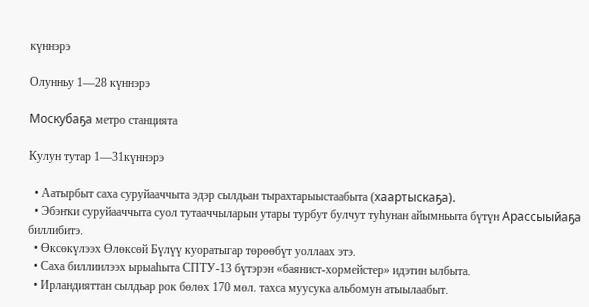күннэрэ

Олунньу 1—28 күннэрэ

Москубаҕа метро станцията

Кулун тутар 1—31күннэрэ

  • Аатырбыт саха суруйааччыта эдэр сылдьан тырахтарыыстаабыта (хаартыскаҕа).
  • Эбэҥки суруйааччыта суол тутааччыларын утары турбут булчут туһунан айымньыта бүтүн Арассыыйаҕа биллибитэ.
  • Өксөкүлээх Өлөксөй Бүлүү куоратыгар төрөөбүт уоллаах этэ.
  • Саха биллиилээх ырыаһыта СПТУ-13 бүтэрэн «баянист-хормейстер» идэтин ылбыта.
  • Ирландияттан сылдьар рок бөлөх 170 мөл. тахса муусука альбомун атыылаабыт.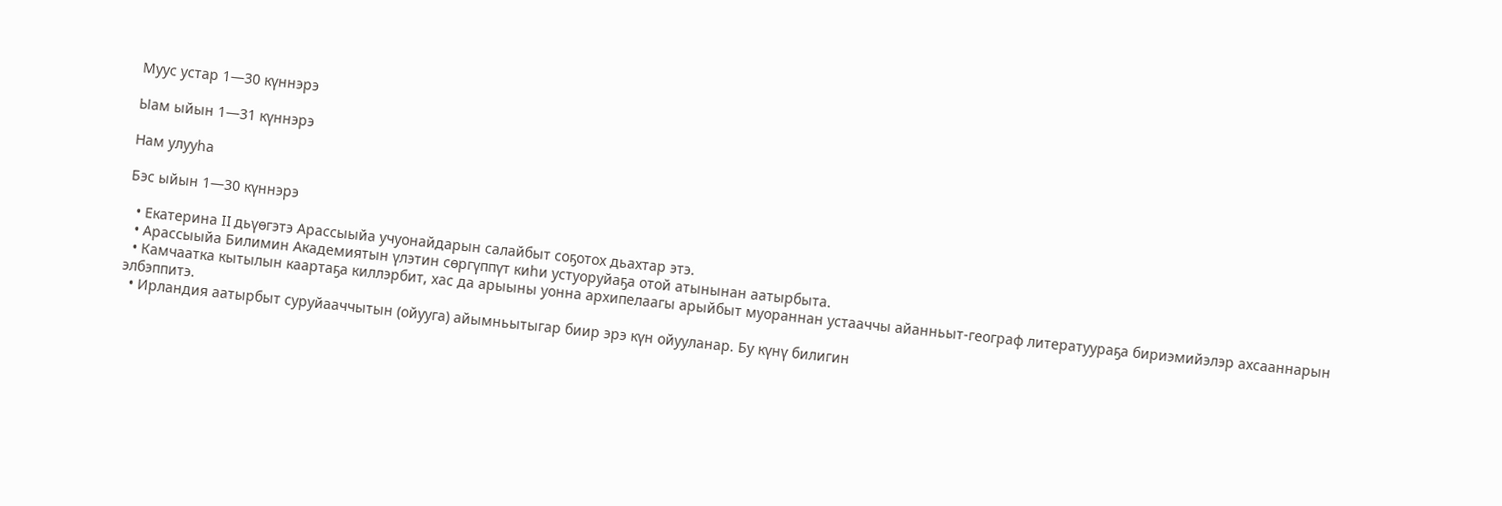Муус устар 1—30 күннэрэ

Ыам ыйын 1—31 күннэрэ

Нам улууһа

Бэс ыйын 1—30 күннэрэ

  • Екатерина II дьүөгэтэ Арассыыйа учуонайдарын салайбыт соҕотох дьахтар этэ.
  • Арассыыйа Билимин Академиятын үлэтин сөргүппүт киһи устуоруйаҕа отой атынынан аатырбыта.
  • Камчаатка кытылын каартаҕа киллэрбит, хас да арыыны уонна архипелаагы арыйбыт муораннан устааччы айанньыт-географ литератуураҕа бириэмийэлэр ахсааннарын элбэппитэ.
  • Ирландия аатырбыт суруйааччытын (ойууга) айымньытыгар биир эрэ күн ойууланар. Бу күнү билигин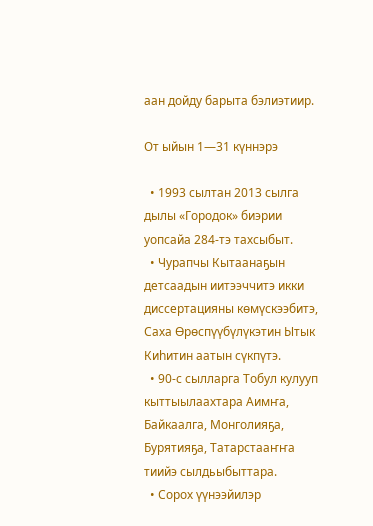аан дойду барыта бэлиэтиир.

От ыйын 1—31 күннэрэ

  • 1993 сылтан 2013 сылга дылы «Городок» биэрии уопсайа 284-тэ тахсыбыт.
  • Чурапчы Кытаанаҕын детсаадын иитээччитэ икки диссертацияны көмүскээбитэ, Саха Өрөспүүбүлүкэтин Ытык Киһитин аатын сүкпүтэ.
  • 90-с сылларга Тобул кулууп кыттыылаахтара Аимҥа, Байкаалга, Монголияҕа, Бурятияҕа, Татарстааҥҥа тиийэ сылдьыбыттара.
  • Сорох үүнээйилэр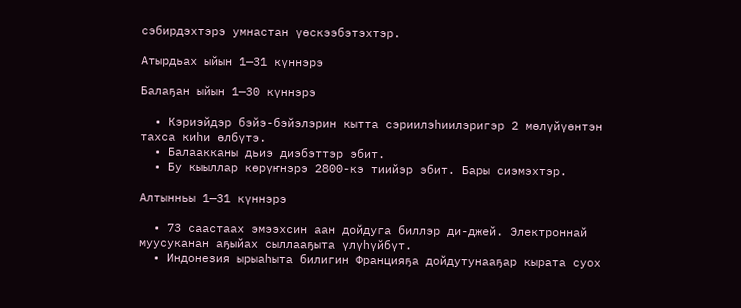сэбирдэхтэрэ умнастан үөскээбэтэхтэр.

Атырдьах ыйын 1—31 күннэрэ

Балаҕан ыйын 1—30 күннэрэ

  • Кэриэйдэр бэйэ-бэйэлэрин кытта сэриилэһиилэригэр 2 мөлүйүөнтэн тахса киһи өлбүтэ.
  • Балаакканы дьиэ диэбэттэр эбит.
  • Бу кыыллар көрүҥнэрэ 2800-кэ тиийэр эбит. Бары сиэмэхтэр.

Алтынньы 1—31 күннэрэ

  • 73 саастаах эмээхсин аан дойдуга биллэр ди-джей. Электроннай муусуканан аҕыйах сыллааҕыта үлүһүйбүт.
  • Индонезия ырыаһыта билигин Францияҕа дойдутунааҕар кырата суох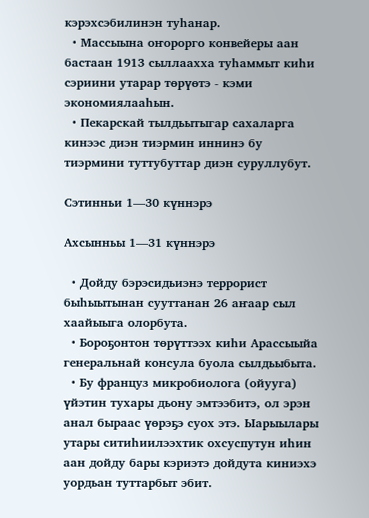кэрэхсэбилинэн туһанар.
  • Массыына оҥорорго конвейеры аан бастаан 1913 сыллаахха туһаммыт киһи сэриини утарар төрүөтэ - кэми экономиялааһын.
  • Пекарскай тылдьытыгар сахаларга кинээс диэн тиэрмин иннинэ бу тиэрмини туттубуттар диэн суруллубут.

Сэтинньи 1—30 күннэрэ

Ахсынньы 1—31 күннэрэ

  • Дойду бэрэсидьиэнэ террорист быһыытынан сууттанан 26 аҥаар сыл хаайыыга олорбута.
  • Бороҕонтон төрүттээх киһи Арассыыйа генеральнай консула буола сылдьыбыта.
  • Бу француз микробиолога (ойууга) үйэтин тухары дьону эмтээбитэ, ол эрэн анал быраас үөрэҕэ суох этэ. Ыарыылары утары ситиһиилээхтик охсуспутун иһин аан дойду бары кэриэтэ дойдута киниэхэ уордьан туттарбыт эбит.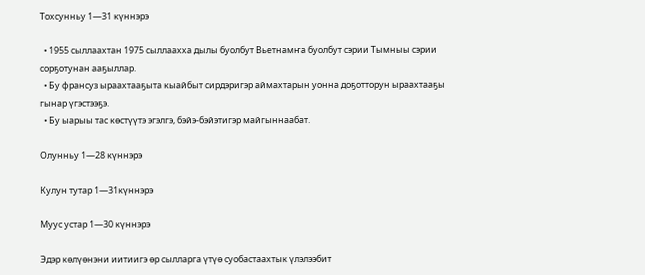Тохсунньу 1—31 күннэрэ

  • 1955 сыллаахтан 1975 сыллаахха дылы буолбут Вьетнамҥа буолбут сэрии Тымныы сэрии сорҕотунан ааҕыллар.
  • Бу франсуз ыраахтааҕыта кыайбыт сирдэригэр аймахтарын уонна доҕотторун ыраахтааҕы гынар үгэстээҕэ.
  • Бу ыарыы тас көстүүтэ эгэлгэ, бэйэ-бэйэтигэр майгыннаабат.

Олунньу 1—28 күннэрэ

Кулун тутар 1—31күннэрэ

Муус устар 1—30 күннэрэ

Эдэр көлүөнэни иитиигэ өр сылларга үтүө суобастаахтык үлэлээбит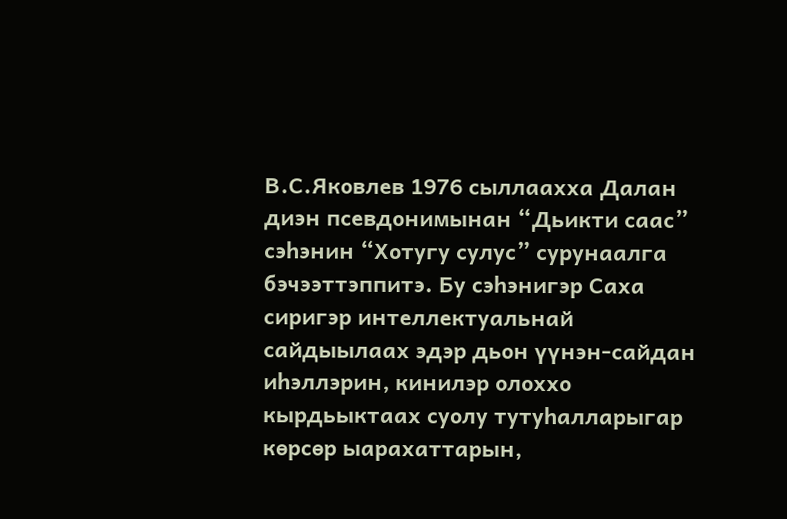В.С.Яковлев 1976 сыллаахха Далан диэн псевдонимынан “Дьикти саас” сэһэнин “Хотугу сулус” сурунаалга бэчээттэппитэ. Бу сэһэнигэр Саха сиригэр интеллектуальнай сайдыылаах эдэр дьон үүнэн-сайдан иһэллэрин, кинилэр олоххо кырдьыктаах суолу тутуһалларыгар көрсөр ыарахаттарын,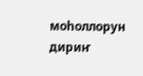моһоллорун дириҥ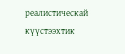реалистическай күүстээхтик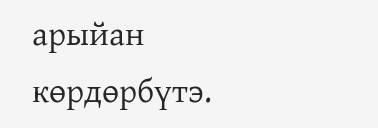арыйан көрдөрбүтэ.